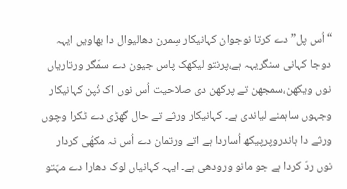“اُس پل” دے کرتا نوجوان کہانیکار سِمرن دھالیوال دا بھاویں ایہہ دوجا کہانی سنگریہہ ہے،پرنتو لیکھک پاس جیون دے سمّگر ورتاریاں نوں ویکھن،سمجھن تے پرکھن دی صلاحیت اُس نوں اک نُپن کہانیکار وجہوں ساہمنے لیاندی ہے۔ کہانیکار ورثے تے حال گھڑی دے ٹکرا وچوں ورثے دا ہاندروپرپیکھ اُساردا ہے اتے ورتمان دے اُس نہ مکھُی کردار نوں ردّ کردا ہے جو مانو ورودھی ہے۔ ایہہ کہانیاں لوک دھارا دے مہّتو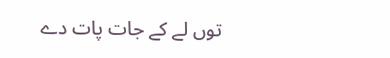توں لے کے جات پات دے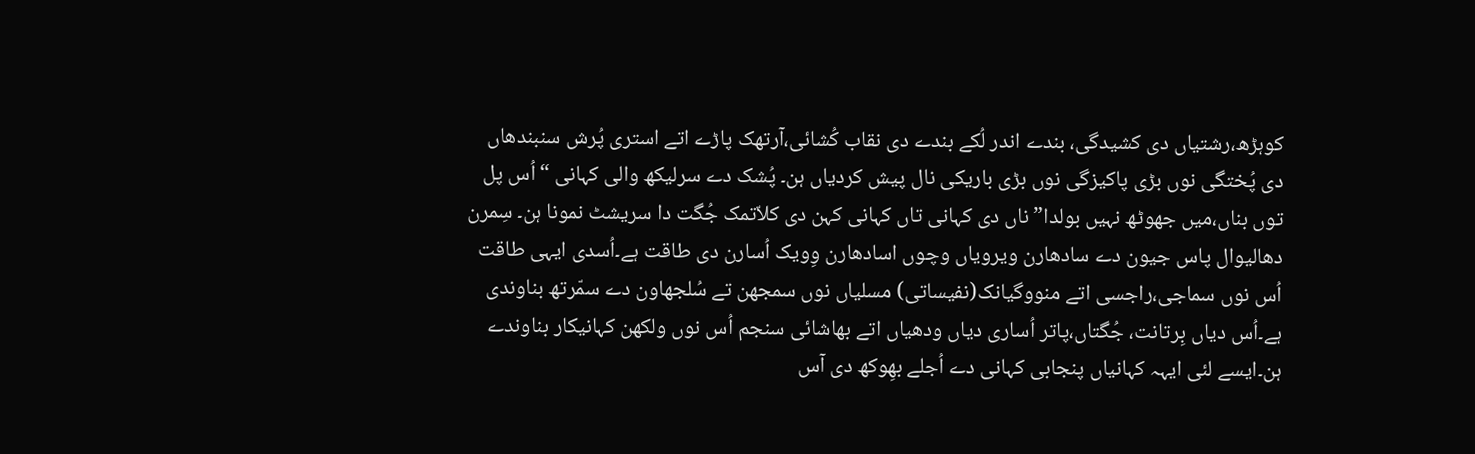کوہڑھ،رشتیاں دی کشیدگی، بندے اندر لُکے بندے دی نقاب کُشائی،آرتھک پاڑے اتے استری پُرش سنبندھاں دی پُختگی نوں بڑی پاکیزگی نوں بڑی باریکی نال پیش کردیاں ہن۔ پُشک دے سرلیکھ والی کہانی “اُس پل توں بناں،میں جھوٹھ نہیں بولدا” ناں دی کہانی تاں کہانی کہن دی کلاّتمک جُگت دا سریشٹ نمونا ہن۔ سِمرن دھالیوال پاس جیون دے سادھارن ویرویاں وچوں اسادھارن وِویک اُسارن دی طاقت ہے۔اُسدی ایہی طاقت اُس نوں سماجی،راجسی اتے منووگیانک(نفیساتی) مسلیاں نوں سمجھن تے سُلجھاون دے سمّرتھ بناوندی ہے۔اُس دیاں بِرتانت، جُگتاں،پاتر اُساری دیاں ودھیاں اتے بھاشائی سنجم اُس نوں ولکھن کہانیکار بناوندے ہن۔ایسے لئی ایہہ کہانیاں پنجابی کہانی دے اُجلے بھِوکھ دی آس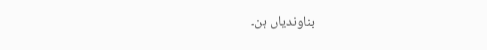بناوندیاں ہن۔